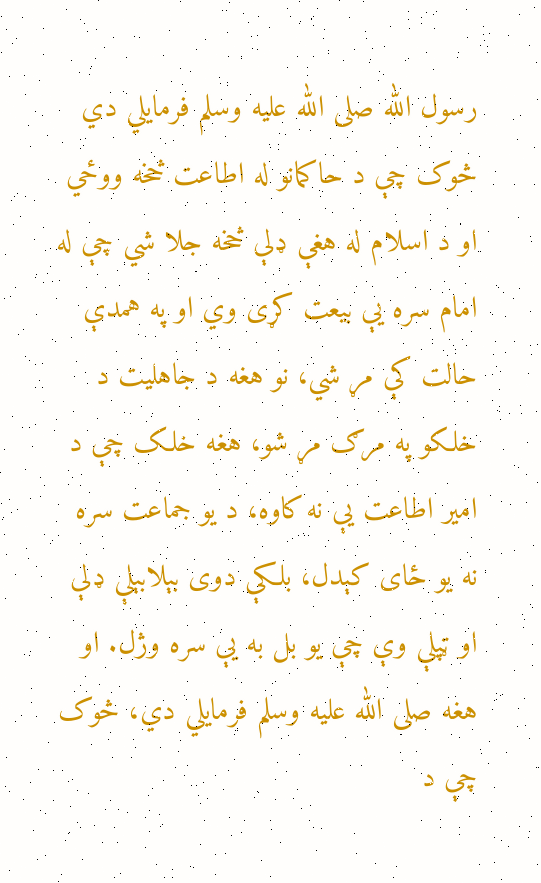رسول الله صلی الله علیه وسلم فرمایلي دي څوک چې د حاکمانو له اطاعت څخه ووځي او د اسلام له هغې ډلې څخه جلا شي چې له امام سره یې بیعت کړی وي او په همدې حالت کې مړ شي، نو هغه د جاهلیت د خلکو په مرګ مړ شو، هغه خلک چې د امیر اطاعت یې نه کاوه، د یو جماعت سره نه یو ځای کېدل، بلکې دوی بېلابېلې ډلې او ټپلې وې چې یو بل به یې سره وژل. او هغه صلی الله علیه وسلم فرمایلي دي، څوک چې د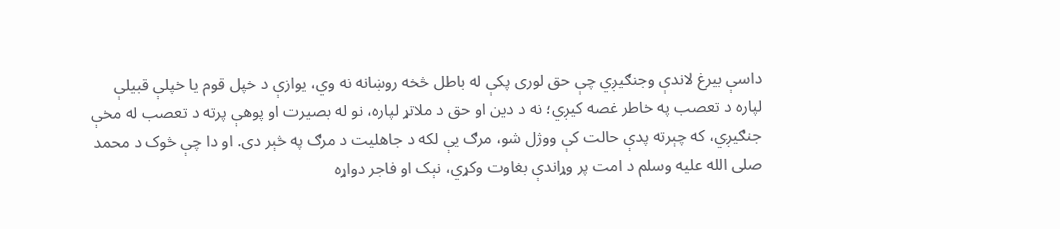داسې بیرغ لاندې وجنګیږي چې حق لورى پکې له باطل څخه روښانه نه وي، یوازې د خپل قوم یا خپلې قبیلې لپاره د تعصب په خاطر غصه کیږي؛ نه د دین او حق د ملاتړ لپاره، نو له بصیرت او پوهې پرته د تعصب له مخې جنګیږي، که چېرته پدې حالت کې ووژل شو، مرګ یې لکه د جاهلیت د مرګ په څېر دی. او دا چې څوک د محمد صلی الله علیه وسلم د امت پر وړاندې بغاوت وکړي، نېک او فاجر دواړه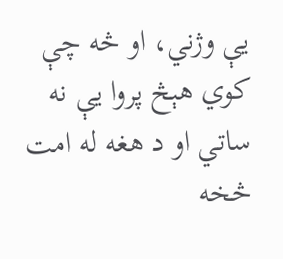یې وژني، او څه چې کوي هېڅ پروا یې نه ساتي او د هغه له امت څخه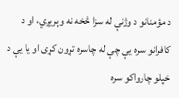د مؤمنانو د وژنې له سزا څخه نه وېریږي، او د کافرانو سره یې چې له چاسره تړون کړی او یا یې د خپلو چارواکو سره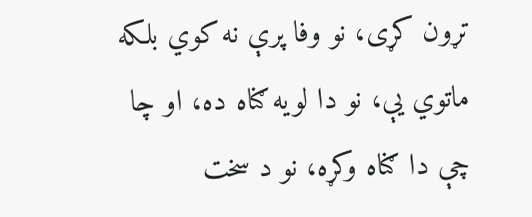تړون کړی، نو وفا پرې نه کوي بلکه ماتوي یې، نو دا لویه ګناه ده، او چا چې دا ګناه وکړه، نو د سخت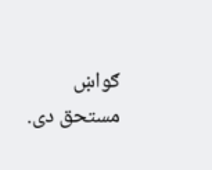ګواښ مستحق دی.